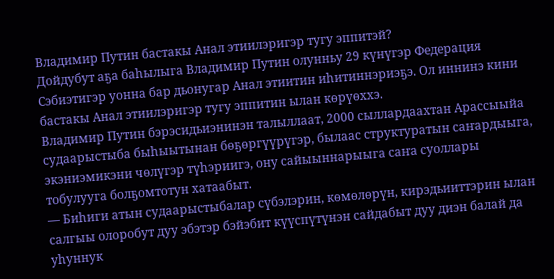Владимир Путин бастакы Анал этиилэригэр тугу эппитэй?
Дойдубут аҕа баһылыга Владимир Путин олунньу 29 күнүгэр Федерация Сэбиэтигэр уонна бар дьонугар Анал этиитин иһитиннэриэҕэ. Ол иннинэ кини бастакы Анал этиилэригэр тугу эппитин ылан көрүөххэ.
Владимир Путин бэрэсидьиэнинэн талыллаат, 2000 сыллардаахтан Арассыыйа судаарыстыба быһыытынан бөҕөргүүрүгэр, былаас структуратын саҥардыыга, экэниэмикэни чөлүгэр түһэриигэ, ону сайыыннарыыга саҥа суоллары тобулууга болҕомтотун хатаабыт.
— Биһиги атын судаарыстыбалар сүбэлэрин, көмөлөрүн, кирэдьииттэрин ылан салгыы олоробут дуу эбэтэр бэйэбит күүспүтүнэн сайдабыт дуу диэн балай да уһуннук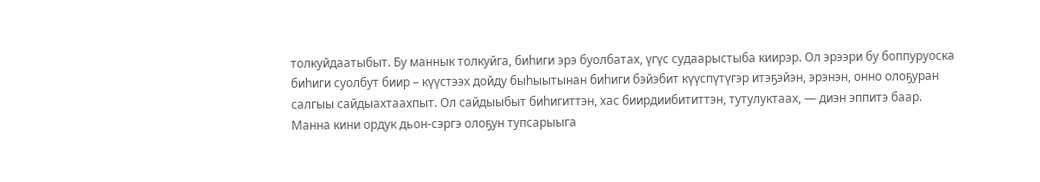толкуйдаатыбыт. Бу маннык толкуйга, биһиги эрэ буолбатах, үгүс судаарыстыба киирэр. Ол эрээри бу боппуруоска биһиги суолбут биир – күүстээх дойду быһыытынан биһиги бэйэбит күүспүтүгэр итэҕэйэн, эрэнэн, онно олоҕуран салгыы сайдыахтаахпыт. Ол сайдыыбыт биһигиттэн, хас биирдиибититтэн, тутулуктаах, — диэн эппитэ баар.
Манна кини ордук дьон-сэргэ олоҕун тупсарыыга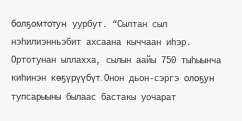болҕомтотун уурбут. “Сылтан сыл нэһилиэнньэбит ахсаана кыччаан иһэр. Ортотунан ыллахха, сылын аайы 750 тыһыынча киһинэн көҕүрүүбүт. Онон дьон-сэргэ олоҕун тупсарыыны былаас бастакы уочарат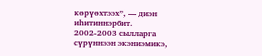көрүөхтээх”, — диэн иһитиннэрбит.
2002-2003 сылларга сүрүннээн экэниэмикэ,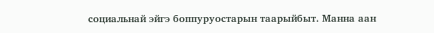социальнай эйгэ боппуруостарын таарыйбыт. Манна аан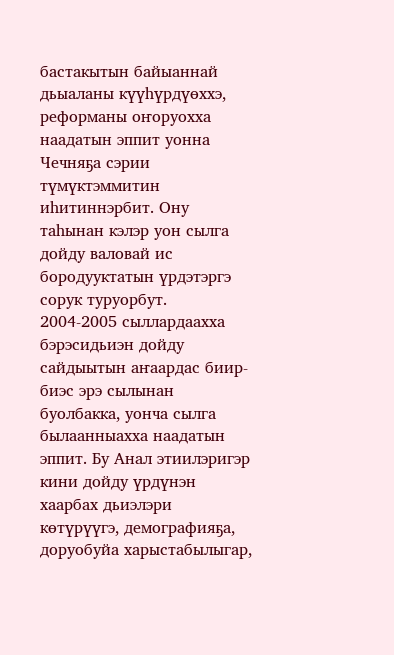бастакытын байыаннай дьыаланы күүһүрдүөххэ, реформаны оҥоруохха наадатын эппит уонна Чечняҕа сэрии түмүктэммитин иһитиннэрбит. Ону таһынан кэлэр уон сылга дойду валовай ис бородууктатын үрдэтэргэ сорук туруорбут.
2004-2005 сыллардаахха бэрэсидьиэн дойду сайдыытын аҥаардас биир-биэс эрэ сылынан буолбакка, уонча сылга былаанныахха наадатын эппит. Бу Анал этиилэригэр кини дойду үрдүнэн хаарбах дьиэлэри көтүрүүгэ, демографияҕа, доруобуйа харыстабылыгар,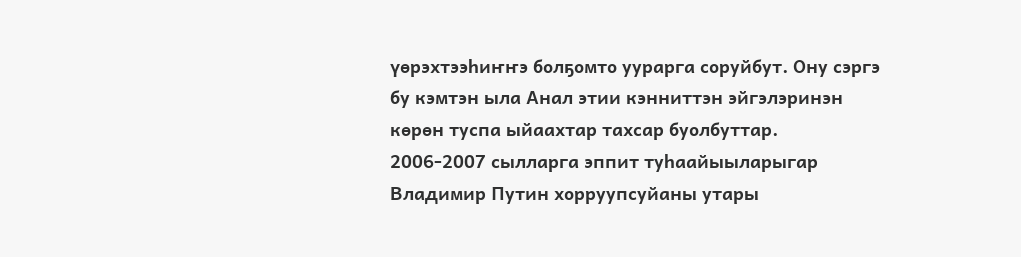үөрэхтээһиҥҥэ болҕомто уурарга соруйбут. Ону сэргэ бу кэмтэн ыла Анал этии кэнниттэн эйгэлэринэн көрөн туспа ыйаахтар тахсар буолбуттар.
2006-2007 сылларга эппит туһаайыыларыгар Владимир Путин хорруупсуйаны утары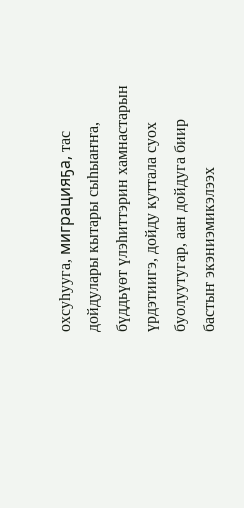охсуһууга, миграцияҕа, тас дойдулары кытары сыһыаҥҥа, бүддьүөт үлэһиттэрин хамнастарын үрдэтиигэ, дойду куттала суох буолуутугар, аан дойдуга биир бастыҥ экэниэмикэлээх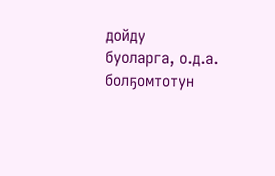дойду буоларга, о.д.а. болҕомтотун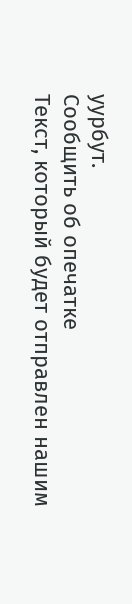уурбут.
Сообщить об опечатке
Текст, который будет отправлен нашим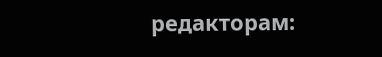редакторам: